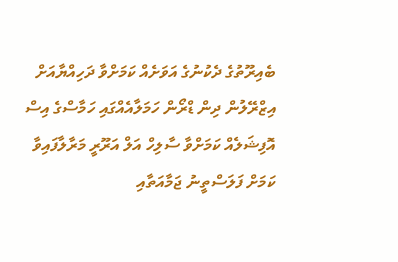ބެއިރޫތުގެ ދެކުނުގެ އަވަށެއް ކަމަށްވާ ދަހިއްޔާއަށް އިޒްރޭލުން ދިން ޑްރޯން ހަމަލާއެއްގައި ހަމާސްގެ އިސް އޮފިޝަލެއް ކަމަށްވާ ސާލިހް އަލް އަރޫރީ މަރާލާފައިވާ ކަމަށް ފަލަސްތީނު ޖަމާއަތާއި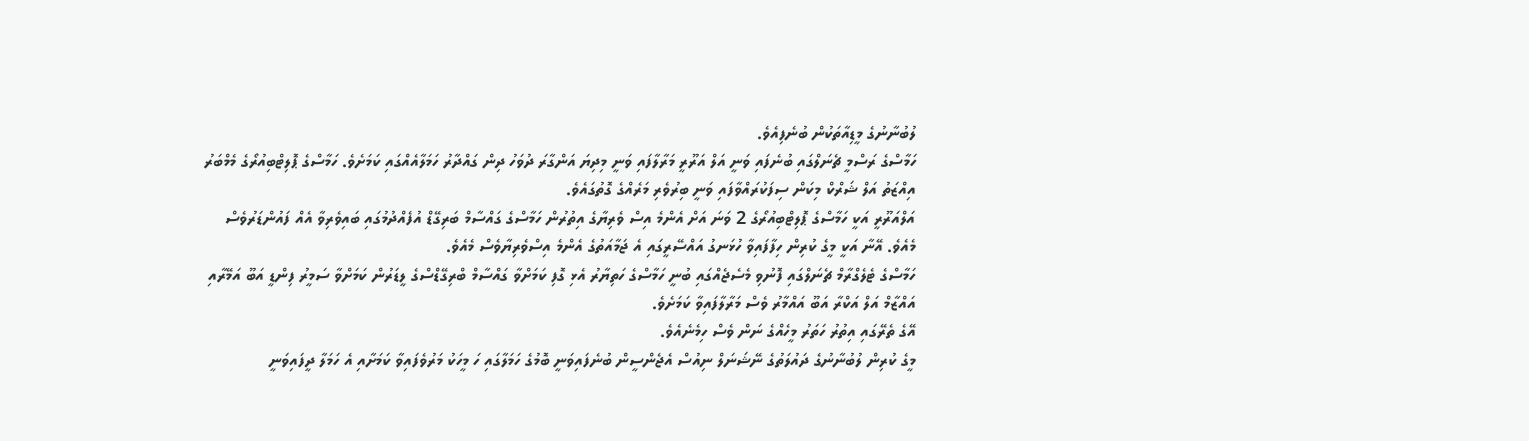ލުބުނާނުގެ މީޑިއާތަކުން ބުނެފިއެވެ.
ހަމާސްގެ ރަސްމީ ޗެނަލްގައި ބުނެފައި ވަނީ އަލް އަރޫރީ މަރާލާފައި ވަނީ މިދިޔަ އަންގާރަ ދުވަހު ދިން ގައްދާރު ހަމަލާއެއްގައި ކަމަށެވެ. ހަމާސްގެ ޕޮލިޓްބިއުރޯގެ މެމްބަރު އިއްޒަތު އަލް ޝަރްކް މިކަން ސިފަކުރައްވާފައި ވަނީ ބިރުވެރި މަރެއްގެ ގޮތުގައެވެ.
އަލްއަރޫރީ އަކީ ހަމާސްގެ ޕޮލިޓްބިއުރޯގެ 2 ވަނަ އަށް އެންމެ އިސް ވެރިޔާގެ އިތުރުން ހަމާސްގެ ގައްސާމް ބަރިގޭޑް އުފެއްދުމުގައި ބައިވެރިވާ އެއް ފައުންޑަރުވެސް މެއެވެ. އޭނާ އަކީ މީގެ ކުރިން ހިފާފައިވާ ހުޅަނގު އައްސޭރީގައި އެ ޖަމާއަތުގެ އެންމެ އިސްވެރިޔާވެސް މެއެވެ.
ހަމާސްގެ ޓެލެގްރާމް ޗެނަލްގައި ފޮނުވި މެސެޖެއްގައި ބުނީ ހަމާސްގެ ހަތިޔާރު އެޅި ގޮފި ކަމަށްވާ ގައްސާމް ބްރިގޭޑްސްގެ ލީޑަރުން ކަމަށްވާ ސަމީރު ފިންޑީ އަބޫ އަމޭރާއި އައްޒާމް އަލް އަކްރާ އަބޫ އައްމާރު ވެސް މަރާލާފައިވާ ކަމަށެވެ.
އޭގެ ތެރޭގައި އިތުރު ހަތަރު މީހެއްގެ ނަން ވެސް ހިމެނެއެވެ.
މީގެ ކުރިން ލުބުނާނުގެ ދައުލަތުގެ ނޭޝަނަލް ނިއުސް އެޖެންސީން ބުނެފައިވަނީ ބޮމުގެ ހަމަލާގައި ހަ މީހަކު މަރުވެފައިވާ ކަމަށާއި އެ ހަމަލާ ދީފައިވަނީ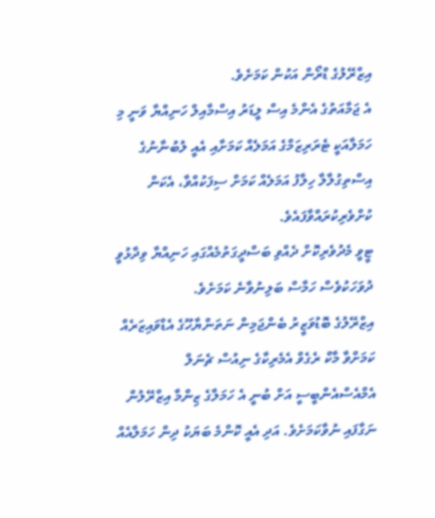އިޒްރޭލުގެ ޑްރޯން އަކުން ކަމަށެވެ.
އެ ޖަމާއަތުގެ އެންމެ އިސް ލީޑަރު އިސްމާއިލް ހަނިއްޔާ ވަނީ މި ހަމަލާއަކީ ޓެރަރިޒަމްގެ އަމަލެއް ކަމަށާއި އެއީ ލުބުނާނުގެ އިސްތިގުލާލާ ހިލާފު އަމަލެއް ކަމަށް ސިފަކުއްވާ، އެކަން ކުށްވެރިކުރައްވާފައެވެ.
ޓީވީ މެދުވެރިކޮށް ދެއްވި ބަސްދީގަތުމެއްގައި ހަނިއްޔާ ވިދާޅުވީ ދުވަހަކުވެސް ހަމާސް ބަލިނުވާނެ ކަމަށެވެ.
އިޒްރޭލުގެ ބޮޑުވަޒީރު ބެންޖަމިން ނަތަންޔާހޫގެ އެޑްވައިޒަރެއް ކަމަށްވާ މާކް ރެގެވް އެމެރިކާގެ ނިއުސް ޗެނަލް އެމްއެސްއެންބީސީ އަށް ބުނީ އެ ހަމަލާގެ ޒިންމާ އިޒްރޭލުން ނަގާފައި ނުވާކަމަށެވެ. އަދި އެއީ ކޮންމެ ބަޔަކު ދިން ހަމަލާއެއް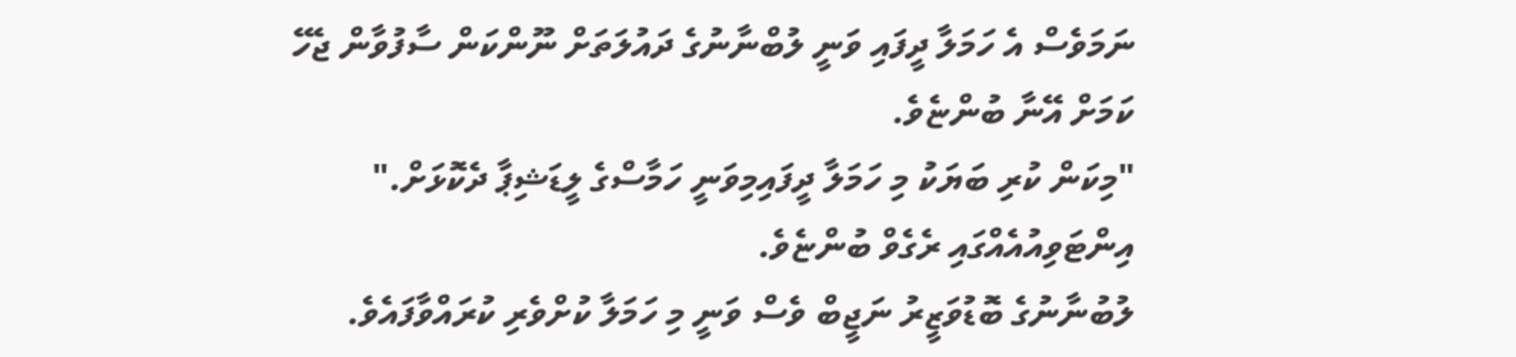ނަމަވެސް އެ ހަމަލާ ދީފައި ވަނީ ލުބްނާނުގެ ދައުލަތަށް ނޫންކަން ސާފުވާން ޖެހޭ ކަމަށް އޭނާ ބުންޏެވެ.
"މިކަން ކުރި ބަޔަކު މި ހަމަލާ ދީފައިމިވަނީ ހަމާސްގެ ލީޑަޝިޕާ ދެކޮޅަށް." އިންޓަވިއުއެއްގައި ރެގެވް ބުންޏެވެ.
ލުބުނާނުގެ ބޮޑުވަޒީރު ނަޖީބް ވެސް ވަނީ މި ހަމަލާ ކުށްވެރި ކުރައްވާފައެވެ.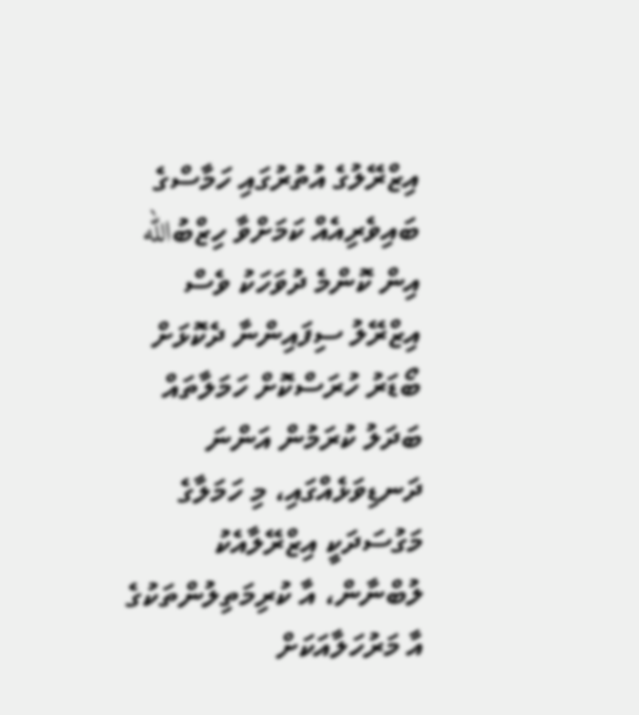އިޒްރޭލުގެ އުތުރުގައި ހަމާސްގެ ބައިވެރިއެއް ކަމަށްވާ ހިޒްބުالله އިން ކޮންމެ ދުވަހަކު ވެސް އިޒްރޭލު ސިފައިންނާ ދެކޮޅަށް ބޯޑަރު ހުރަސްކޮށް ހަމަލާތައް ބަދަލު ކުރަމުން އަންނަ ދަނޑިވަޅެއްގައި، މި ހަމަލާގެ މަގުސަދަކީ އިޒްރޭލާއެކު ލުބްނާން، އާ ކުރިމަތިލުންތަކުގެ އާ މަރުހަލާއަކަށް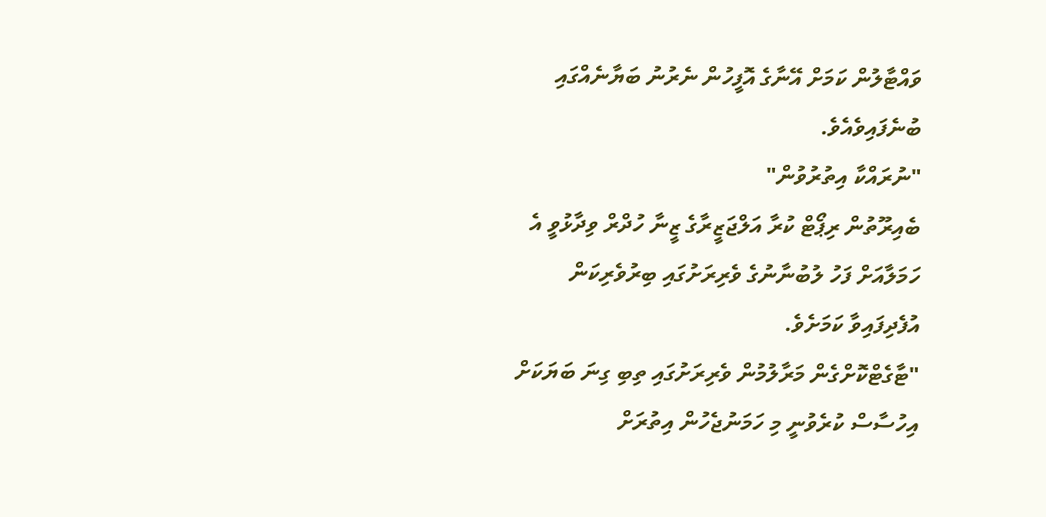ވައްޓާލުން ކަމަށް އޭނާގެ އޮފީހުން ނެރުނު ބަޔާނެއްގައި ބުނެފައިވެއެވެ.
"ނުރައްކާ އިތުރުވުން"
ބެއިރޫތުން ރިޕޯޓް ކުރާ އަލްޖަޒީރާގެ ޒީނާ ހުދްރް ވިދާޅުވީ އެ ހަމަލާއަށް ފަހު ލުބުނާނުގެ ވެރިރަށުގައި ބިރުވެރިކަން އުފެދިފައިވާ ކަމަށެވެ.
"ޓާގެޓްކޮށްގެން މަރާލުމުން ވެރިރަށުގައި ތިބި ގިނަ ބަޔަކަށް އިހުސާސް ކުރެވުނީ މި ހަމަނުޖެހުން އިތުރަށް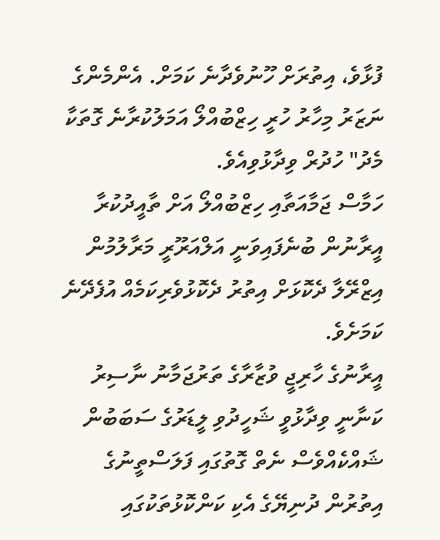ފުޅާވެ، އިތުރަށް ހޫނުވެދާނެ ކަމަށް. އެންމެންގެ ނަޒަރު މިހާރު ހުރީ ހިޒްބުއްލޯ އަމަލުކުރާނެ ގޮތަކާ މެދު" ހުދުރް ވިދާޅުވިއެވެ.
ހަމާސް ޖަމާއަތާއި ހިޒްބުއްލޯ އަށް ތާއީދުކުރާ އީރާނުން ބުނެފައިވަނީ އަލްއަރޫރީ މަރާލުމުން އިޒްރޭލާ ދެކޮޅަށް އިތުރު ދެކޮޅުވެރިކަމެއް އުފެދޭނެ ކަމަށެވެ.
އީރާނުގެ ހާރިޖީ ވުޒާރާގެ ތަރުޖަމާނު ނާސިރު ކަނާނީ ވިދާޅުވީ ޝަހީދުވި ލީޑަރުގެ ސަބަބުން ޝައްކެއްވެސް ނެތް ގޮތުގައި ފަލަސްތީނުގެ އިތުރުން ދުނިޔޭގެ އެކި ކަންކޮޅުތަކުގައި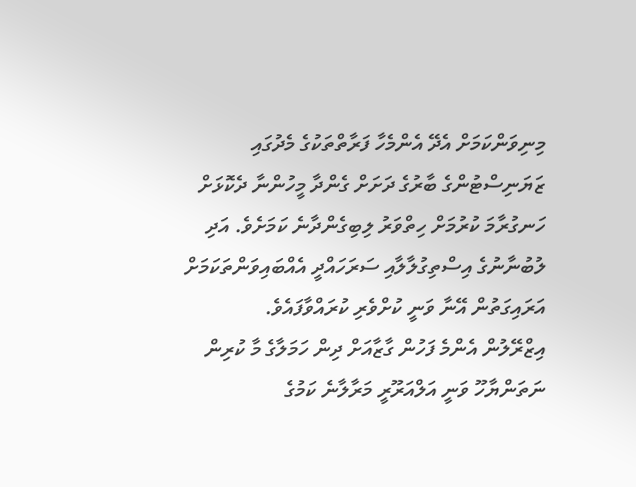މިނިވަންކަމަށް އެދޭ އެންމެހާ ފަރާތްތަކުގެ މެދުގައި ޒަޔަނިސްޓުންގެ ބާރުގެ ދަށަށް ގެންދާ މީހުންނާ ދެކޮޅަށް ހަނގުރާމަ ކުރުމަށް ހިތްވަރު ލިބިގެންދާނެ ކަމަށެވެ. އަދި ލުބުނާނުގެ އިސްތިގުލާލާއި ސަރަހައްދީ އެއްބައިވަންތަކަމަށް އަރައިގަތުން އޭނާ ވަނީ ކުށްވެރި ކުރައްވާފައެވެ.
އިޒްރޭލުން އެންމެ ފަހުން ގާޒާއަށް ދިން ހަމަލާގެ މާ ކުރިން ނަތަންޔާހޫ ވަނީ އަލްއަރޫރީ މަރާލާނެ ކަމުގެ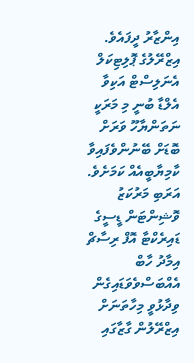އިންޒާރު ދީފައެވެ.
އިޒްރޭލުގެ ޕޮލިޓިކަލް އެނަލިސްޓް އަކިވާ އެލްޑާ ބުނީ މި މަރަކީ ނަތަންޔާހޫ ވަރަށް ބޮޑަށް ބޭނުންވެފައިވާ ކާމިޔާބީއެއް ކަމަށެވެ.
އަރަބި މަރުކަޒު ވޮޝިންޓަން ޑީސީގެ ޑައިރެކްޓާ އޮފް ރިސާޗް އިމާދު ހާބް އެއްބަސްވެވަޑައިގެން ވިދާޅުވީ މިހާތަނަށް އިޒްރޭލުން ގާޒާގައި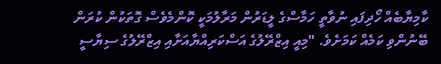ކާމިޔާބެއް ހޯދިފައި ނުވާތީ ހަމާސްގެ ލީޑަރުން މަރާލުމަކީ ކޮންމެވެސް ގޮތަކުން ކުރަން ބޭނުންވި ކަމެއް ކަމަށެވެ. "މިއީ އިޒްރޭލުގެ އަސްކަރިއްޔާއަށާއި އިޒްރޭލުގެ ސިޔާސީ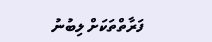ފަރާތްތަކަށް ލިބުނު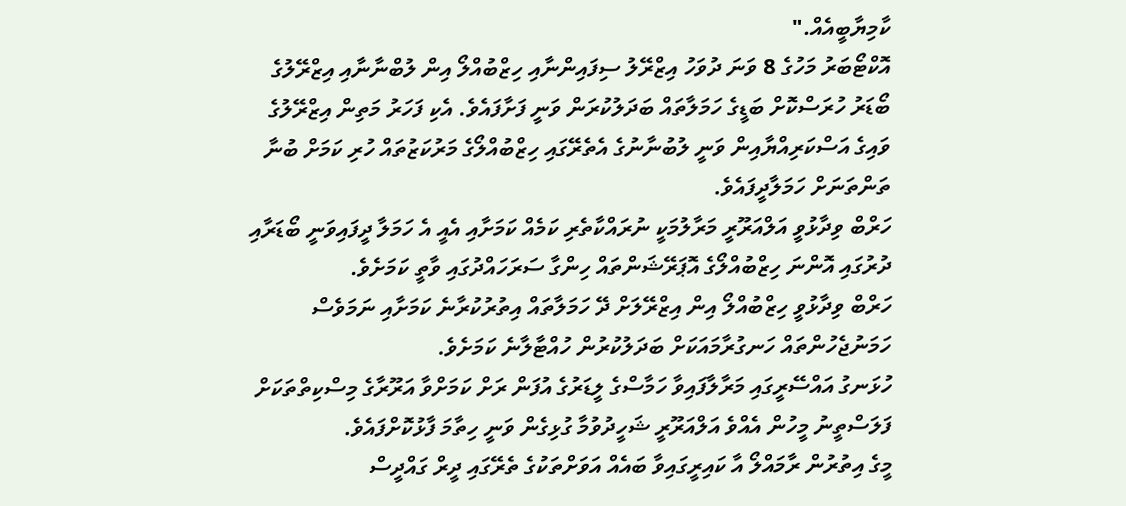ކާމިޔާބީއެއް."
އޮކްޓޯބަރު މަހުގެ 8 ވަނަ ދުވަހު އިޒްރޭލު ސިފައިންނާއި ހިޒްބުއްލޯ އިން ލުބްނާނާއި އިޒްރޭލުގެ ބޯޑަރު ހުރަސްކޮށް ބަޑީގެ ހަމަލާތައް ބަދަލުކުރަން ވަނީ ފަށާފައެވެ. އެކި ފަހަރު މަތިން އިޒްރޭލުގެ ވައިގެ އަސްކަރިއްޔާއިން ވަނީ ލުބުނާނުގެ އެތެރޭގައި ހިޒްބުއްލޯގެ މަރުކަޒުތައް ހުރި ކަމަށް ބުނާ ތަންތަނަށް ހަމަލާދީފައެވެ.
ހަރްބް ވިދާޅުވީ އަލްއަރޫރީ މަރާލުމަކީ ނުރައްކާތެރި ކަމެއް ކަމަށާއި އެއީ އެ ހަމަލާ ދީފައިވަނީ ބޯޑަރާއި ދުރުގައި އޮންނަ ހިޒްބުއްލޯގެ އޮޕަރޭޝަންތައް ހިންގާ ސަރަހައްދުގައި ވާތީ ކަމަށެވެ.
ހަރްބް ވިދާޅުވީ ހިޒްބުއްލޯ އިން އިޒްރޭލަށް ދޭ ހަމަލާތައް އިތުރުކުރާނެ ކަމަށާއި ނަމަވެސް ހަމަނުޖެހުންތައް ހަނގުރާމައަކަށް ބަދަލުކުރުން ހުއްޓާލާނެ ކަމަށެވެ.
ހުޅަނގު އައްސޭރީގައި މަރާލާފައިވާ ހަމާސްގެ ލީޑަރުގެ އުފަން ރަށް ކަމަށްވާ އަރޫރާގެ މިސްކިތްތަކަށް ފަލަސްތީނު މީހުން އެއްވެ އަލްއަރޫރީ ޝަހީދުވުމާ ގުޅިގެން ވަނީ ހިތާމަ ފާޅުކޮށްފައެވެ.
މީގެ އިތުރުން ރާމައްލޯ އާ ކައިރީގައިވާ ބައެއް އަވަށްތަކުގެ ތެރޭގައި ދީރް ގައްދީސް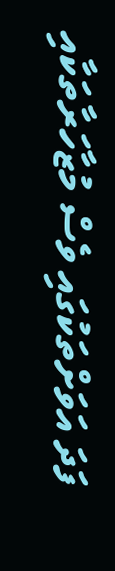ފަދަ އަވަށްތަކުގައި ވެސް މުޒާހަރާތަކާއި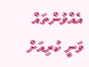އެއްވުންތައް ވަނީ ކުރިއަށް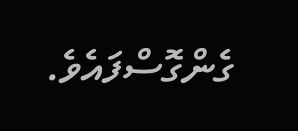ގެންގޮސްފައެވެ.